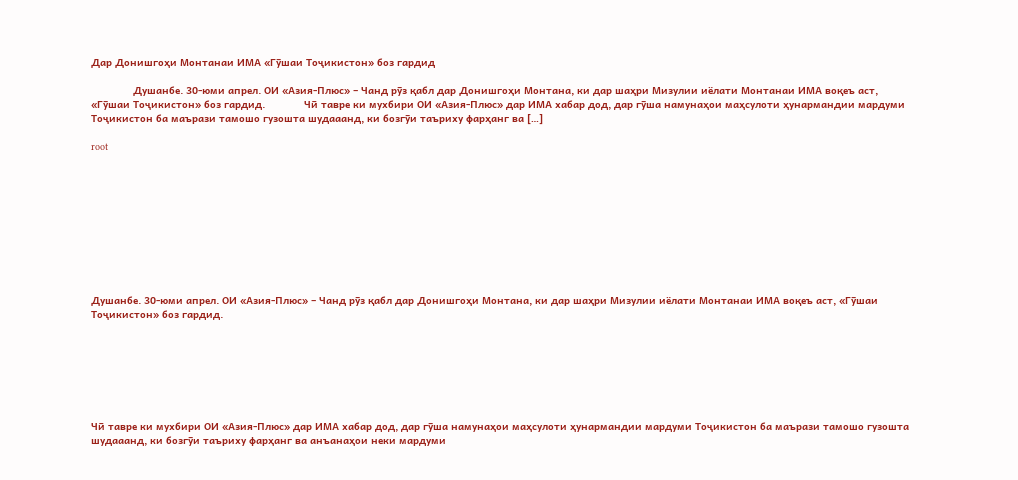Дар Донишгоҳи Монтанаи ИМА «Гӯшаи Тоҷикистон» боз гардид

              Душанбе. 30-юми апрел. ОИ «Азия-Плюс» – Чанд рӯз қабл дар Донишгоҳи Монтана, ки дар шаҳри Мизулии иёлати Монтанаи ИМА воқеъ аст, «Гӯшаи Тоҷикистон» боз гардид.             Чӣ тавре ки мухбири ОИ «Азия-Плюс» дар ИМА хабар дод, дар гӯша намунаҳои маҳсулоти ҳунармандии мардуми Тоҷикистон ба маърази тамошо гузошта шудааанд, ки бозгӯи таъриху фарҳанг ва […]

root










Душанбе. 30-юми апрел. ОИ «Азия-Плюс» – Чанд рӯз қабл дар Донишгоҳи Монтана, ки дар шаҳри Мизулии иёлати Монтанаи ИМА воқеъ аст, «Гӯшаи Тоҷикистон» боз гардид.







Чӣ тавре ки мухбири ОИ «Азия-Плюс» дар ИМА хабар дод, дар гӯша намунаҳои маҳсулоти ҳунармандии мардуми Тоҷикистон ба маърази тамошо гузошта шудааанд, ки бозгӯи таъриху фарҳанг ва анъанаҳои неки мардуми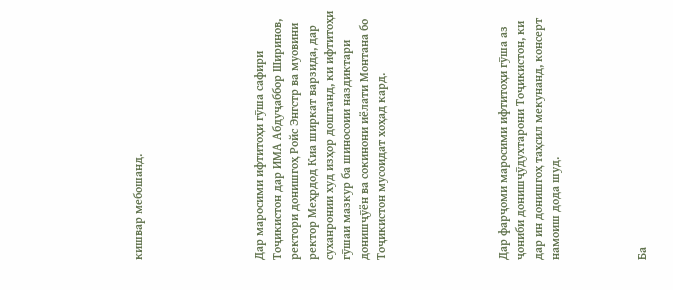кишвар мебошанд.






Дар маросими ифтитоҳи гӯша сафири Тоҷикистон дар ИМА Абдуҷаббор Ширинов, ректори донишгоҳ Ройс Энгстр ва муовини ректор Меҳрдод Киа ширкат варзида, дар суханронии худ изҳор доштанд, ки ифтитоҳи гӯшаи мазкур ба шиносоии наздиктари донишҷӯён ва сокинони иёлати Монтана бо Тоҷикистон мусоидат хоҳад кард.






Дар фарҷоми маросими ифтитоҳи гӯша аз ҷониби донишҷӯдухтарони Тоҷикистон, ки дар ин донишгоҳ таҳсил мекунанд, консерт намоиш дода шуд.




Ба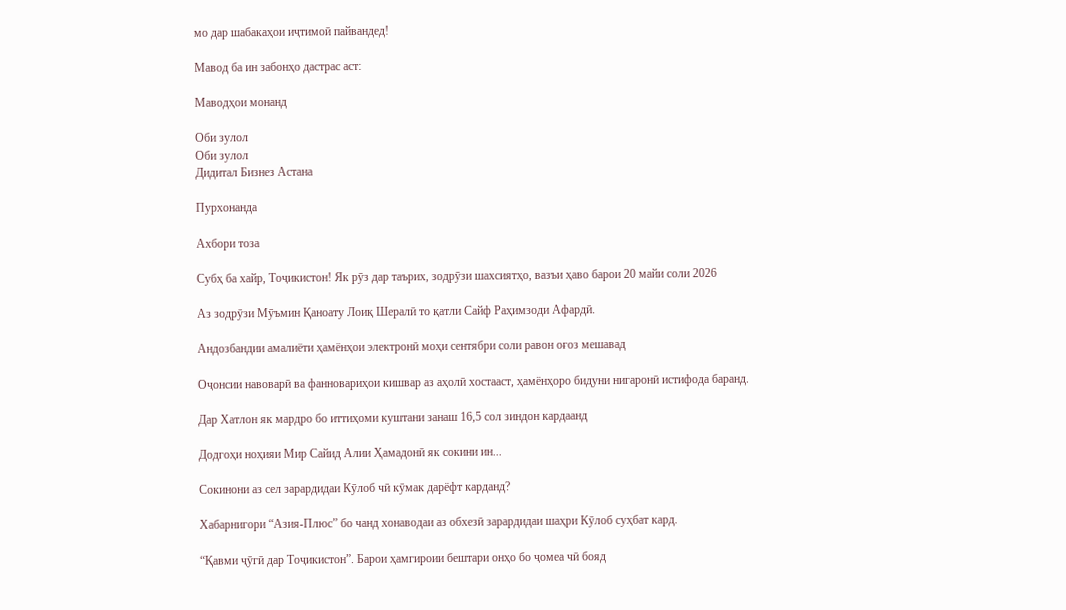мо дар шабакаҳои иҷтимоӣ пайвандед!

Мавод ба ин забонҳо дастрас аст:

Маводҳои монанд

Оби зулол
Оби зулол
Дидитал Бизнез Астана

Пурхонанда

Ахбори тоза

Субҳ ба хайр, Тоҷикистон! Як рӯз дар таърих, зодрӯзи шахсиятҳо, вазъи ҳаво барои 20 майи соли 2026

Аз зодрӯзи Мӯъмин Қаноату Лоиқ Шералӣ то қатли Сайф Раҳимзоди Афардӣ.

Андозбандии амалиёти ҳамёнҳои электронӣ моҳи сентябри соли равон оғоз мешавад

Оҷонсии навоварӣ ва фанновариҳои кишвар аз аҳолӣ хостааст, ҳамёнҳоро бидуни нигаронӣ истифода баранд.

Дар Хатлон як мардро бо иттиҳоми куштани занаш 16,5 сол зиндон кардаанд

Додгоҳи ноҳияи Мир Сайид Алии Ҳамадонӣ як сокини ин...

Сокинони аз сел зарардидаи Кӯлоб чӣ кӯмак дарёфт карданд?

Хабарнигори “Азия-Плюс” бо чанд хонаводаи аз обхезӣ зарардидаи шаҳри Кӯлоб суҳбат кард.

“Қавми ҷӯгӣ дар Тоҷикистон”. Барои ҳамгироии бештари онҳо бо ҷомеа чӣ бояд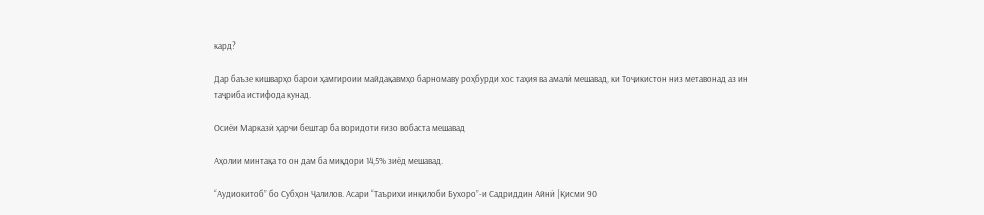кард?

Дар баъзе кишварҳо барои ҳамгироии майдақавмҳо барномаву роҳбурди хос таҳия ва амалӣ мешавад, ки Тоҷикистон низ метавонад аз ин таҷриба истифода кунад.

Осиёи Марказӣ ҳарчи бештар ба воридоти ғизо вобаста мешавад

Аҳолии минтақа то он дам ба миқдори 14,5% зиёд мешавад.

“Аудиокитоб” бо Субҳон Ҷалилов. Асари “Таърихи инқилоби Бухоро”-и Садриддин Айнӣ |Қисми 90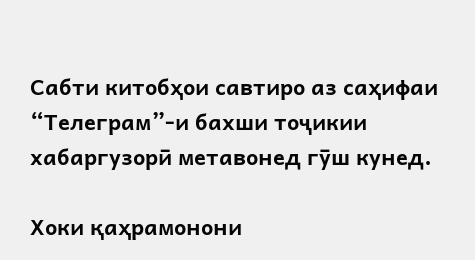Cабти китобҳои савтиро аз саҳифаи “Телеграм”-и бахши тоҷикии хабаргузорӣ метавонед гӯш кунед.

Хоки қаҳрамонони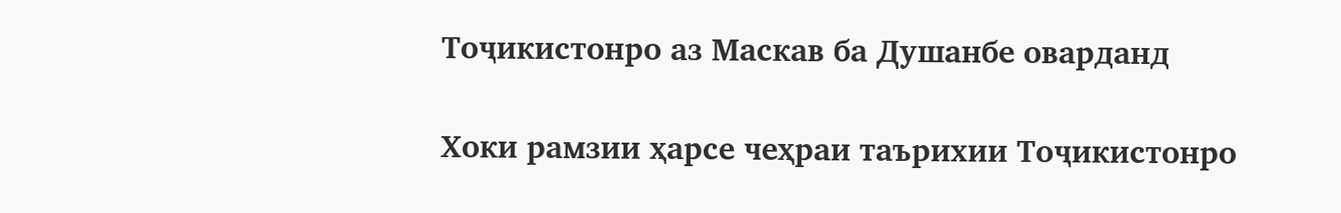Тоҷикистонро аз Маскав ба Душанбе оварданд

Хоки рамзии ҳарсе чеҳраи таърихии Тоҷикистонро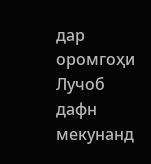дар оромгоҳи Лучоб дафн мекунанд